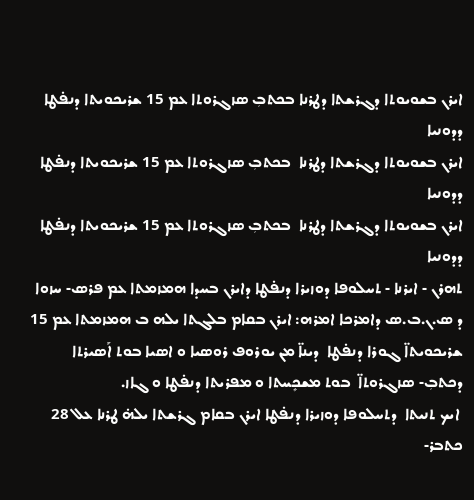ܐܝܪܢ ܒܫܘܝܘܬܐ ܕܓܪܫܬܐ ܕܛܪܢܐ ܒܟܬܒܼ ܣܙܓܪܘܬܐ ܥܡ 15 ܫܪܝܟܘܝܬܐ ܕܢܦ̇ܛܐ ܕܕܘܢܝܐ
ܐܝܪܢ ܒܫܘܝܘܬܐ ܕܓܪܫܬܐ ܕܛܪܢܐ  ܒܟܬܒܼ ܣܙܓܪܘܬܐ ܥܡ 15 ܫܪܝܟܘܝܬܐ ܕܢܦ̇ܛܐ ܕܕܘܢܝܐ
ܐܝܪܢ ܒܫܘܝܘܬܐ ܕܓܪܫܬܐ ܕܛܪܢܐ  ܒܟܬܒܼ ܣܙܓܪܘܬܐ ܥܡ 15 ܫܪܝܟܘܝܬܐ ܕܢܦ̇ܛܐ ܕܕܘܢܝܐ
ܬܗܪܢ - ܐܝܪܢܐ - ܬܚܠܘܦܐ ܕܘܙܝܪܐ ܕܢܦ̇ܛܐ ܕܐܝܪܢ ܒܚܕܐ ܗܡܙܡܬܐ ܥܡ ܦܪܣ- ܚܙܘܐ ܕ ܣ.ܢ.ܒ.ܣ ܕܐܡܪܟܐ ܐܡܪܗ: ܐܝܪܢ ܒܩܐܡ ܒܠܓܬܐ ܝܠܗ ܒ ܗܡܙܡܬܐ ܥܡ 15 ܫܪܝܟܘܝܬܐ̈ ܓܘܪܐ ܕܢܦ̇ܛܐ  ܕܝܢܐ̈ ܡܢ ܝܘܪܘܦ ܪܘܣܝܐ ܘ ܐܣܝܐ ܒܘܬ ܐܰܣܝܪܬܐ ܕܟܬܒܼ- ܣܙܓܪܘܬܐ̈  ܒܘܬ ܡܫܟܻܚܬܐ ܘ ܡܦܪܝܬܐ ܕܢܦ̇ܛܐ ܘ ܓܐܙ.
 ܐܝܟ ܬܢܝܬܐ  ܕܬܚܠܘܦܐ ܕܘܙܝܪܐ ܕܢܦ̇ܛܐ ܐܝܪܢ ܒܩܐܡ ܓܪܫܬܐ ܝܠܗ̇ ܛܪܢܐ ܥܠ 28 ܟܬܒܪ-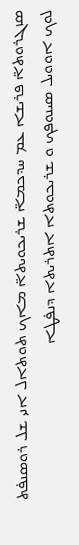ܣܙܓܪܘܬܐ̈ ܦܪܝܫܐ ܥܡ ܚܕܟܡܐ̈ ܫܪܝܟܘܝܬܐ̈ ܡܐܟ ܬܘܬܐܠ ܐܢܝ ܫܠ ܪܘܣܢܦ̇ܬ ܠܘܟ ܐܘܘܝܠ ܣܝܢܘܦܟ ܘ ܫܪܝܟܘܬܐ ܐܬܪܝܬܐ ܕܢܦ̇ܛܐ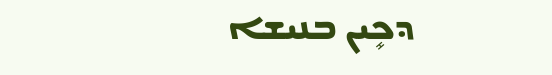ܕܟܻܝܢ ܒܢܝܫܐ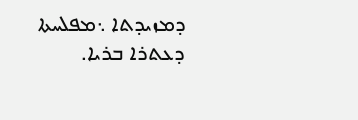ܕܡܙܝܕܬܐ ܆ܡܦܠܚܬܐ ܕܥܬܪܐ ܒܪܝܐ.